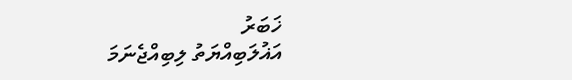ޚަބަރު
އަޣުލަބިއްޔަތު ލިބިއްޖެނަމަ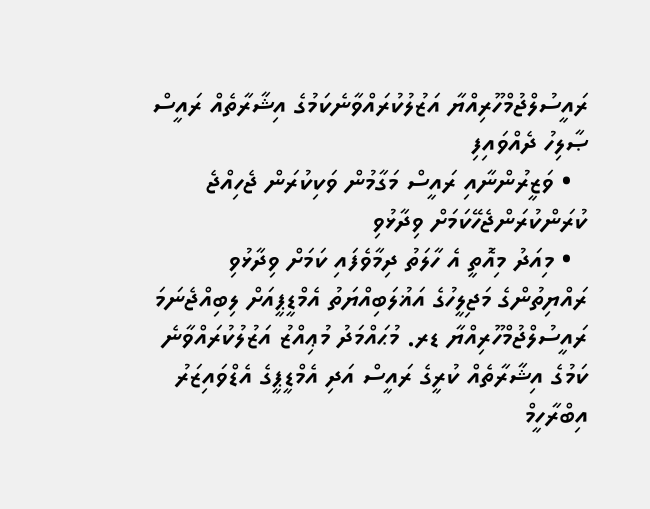ރައީސުލްޖުމްހޫރިއްޔާ އަޒުލުކުރައްވާނެކަމުގެ އިޝާރާތެއް ރައީސް ޞާލިހު ދެއްވައިފި
  • ވަޒީރުންނާއި ރައީސް މަގާމުން ވަކިކުރަން ޖެހިއްޖެ ކުރަންކުރަންޖެހޭކަމަށް ވިދާޅުވި
  • މިއަދު މިއޮތީ އެ ހާލަތު ދިމާވެފައި ކަމަށް ވިދާޅުވި
ރައްޔިތުންގެ މަޖިލީހުގެ އަޣުލަބިއްޔަތު އެމްޑީޕީއަށް ލިބިއްޖެނަމަ ރައީސުލްޖުމްހޫރިއްޔާ ޑރ. މުޙައްމަދު މުޢިއްޒު އަޒުލުކުރައްވާނެ ކަމުގެ އިޝާރާތެއް ކުރީގެ ރައީސް އަދި އެމްޑީޕީގެ އެޑްވައިޒަރު އިބްރާހީމް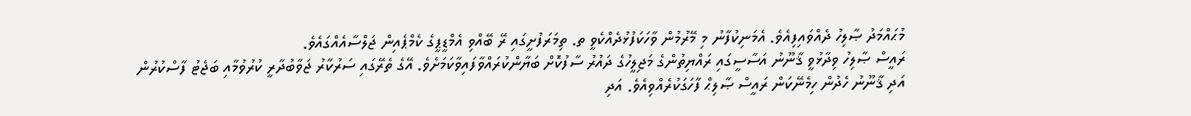މުޙައްމަދު ޞާލިހު ދެއްވައިފިއެވެ. އެމަނިކުފާނު މި މޭރުމުން ވާހަކަފުޅުދެއްކެވީ ތ. ތިމަރަފުށީގައި ރޭ ބޭއްވި އެމްޑީޕީގެ ކެމްޕެއިން ޖަލްސާއެއްގައެވެ.
ރައީސް ޞާލިހު ވިދާޅުވީ ޤާނޫނު އަސާސީގައި ރައްޔިތުންގެ މަޖިލީހުގެ ދައުރު ސާފުކޮށް ބަޔާންކުރައްވާފައިވާކަމަށެވެ. އޭގެ ތެރޭގައި ސަރުކާރު ޖަވާބުދާރީ ކުރުވުމާއި ބަޖެޓު ފާސްކުރުން އަދި ޤާނޫނު ހެދުން ހިމެނޭކަން ރައީސް ޞާލިޙް ފާހަގަކުރެއްވިއެވެ. އަދި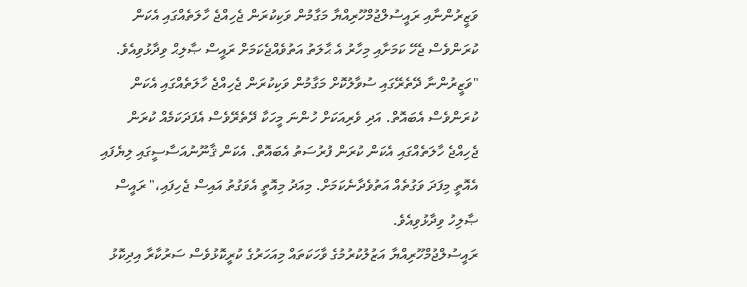ވަޒީރުންނާއި ރައީސުލްޖުމްހޫރިއްޔާ މަގާމުން ވަކިކުރަން ޖެހިއްޖެ ހާލަތެއްގައި އެކަން ކުރަންވެސް ޖެހޭ ކަމަށާއި މިހާރު އެ ޙާލަތު އަތުވެއްޖެކަމަށް ރައީސް ޞާލިޙް ވިދާޅުވިއެވެ.
"ވަޒީރުންނާ ދޭތެރޭގައި ސުވާލުކޮށް މަގާމުން ވަކިކުރަން ޖެހިއްޖެ ހާލަތެއްގައި އެކަން ކުރަންވެސް އެބައޮތް. އަދި ވެރިއަކަށް ހުންނަ މީހަކާ ދޭތެރޭވެސް އެފަދަކަމެއް ކުރަން ޖެހިއްޖެ ހާލަތެއްގައި އެކަން ކުރަން ފުރުސަތު އެބައޮތް. އެކަން ޤާނޫނުއަސާސީގައި ލިޔެފައި އެއޮތީ މިފަދަ ވަގުތެއް އަތުވެދާނެކަމަށް. މިއަދު މިއޮތީ އެވަގުތު އައިސް ޖެހިފައި،" ރައީސް ޞާލިހު ވިދާޅުވިއެވެ.
ރައީސުލްޖުމްހޫރިއްޔާ އަޒުލުކުރުމުގެ ވާހަކަތައް މިއަހަރުގެ ކުރީކޮޅުވެސް ސަރުކާރާ އިދިކޮޅު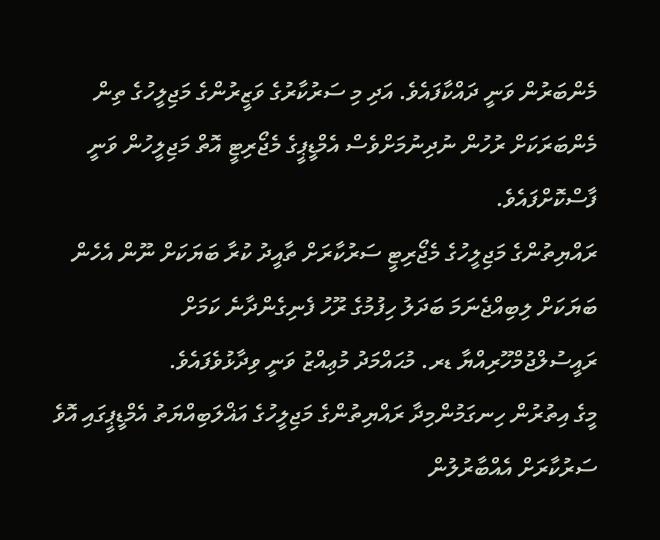މެންބަރުން ވަނީ ދައްކާފައެވެ. އަދި މި ސަރުކާރުގެ ވަޒީރުންގެ މަޖިލީހުގެ ތިން މެންބަރަކަށް ރުހުން ނުދިނުމަށްވެސް އެމްޑީޕީގެ މެޖޯރިޓީ އޮތް މަޖިލީހުން ވަނީ ފާސްކޮށްފައެވެ.
ރައްޔިތުންގެ މަޖިލީހުގެ މެޖޯރިޓީ ސަރުކާރަށް ތާއީދު ކުރާ ބަޔަކަށް ނޫން އެހެން ބަޔަކަށް ލިބިއްޖެނަމަ ބަދަލު ހިފުމުގެ ރޫހު ފެނިގެންދާނެ ކަމަށް ރައީސުލްޖުމްހޫރިއްޔާ ޑރ. މުޙައްމަދު މުޢިއްޒު ވަނީ ވިދާޅުވެފައެވެ.
މީގެ އިތުރުން ހިނގަމުންމިދާ ރައްޔިތުންގެ މަޖިލީހުގެ އަޣްލަބިއްޔަތު އެމްޑީޕީގައި އޮވެ ސަރުކާރަށް އެއްބާރުލުން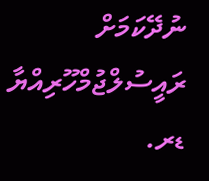ނުދޭކަމަށް ރައީސުލްޖުމްހޫރިއްޔާ ޑރ.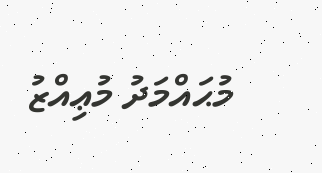މުޙައްމަދު މުޢިއްޒު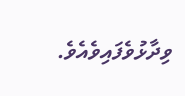ވިދާޅުވެފައިވެއެވެ.